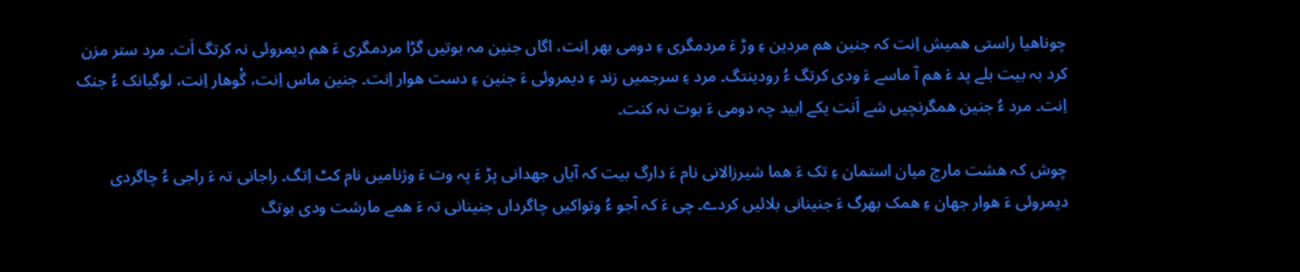چوناھیا راستی ھمیش اِنت کہ جنین ھم مردین ءِ وڑ ءَ مردمگری ءِ دومی بھر اِنت، اگاں جنین مہ بوتیں گڑا مردمگری ءَ ھم دیمروئی نہ کرتگ اَت۔ مرد ستر مزن کرد بہ بیت بلے پد ءَ ھم آ ماسے ءَ ودی کرتگ ءُ رودینتگ۔ مرد ءِ سرجمیں زند ءِ دیمروئی ءَ جنین ءِ دست ھوار اِنت۔ جنین ماس اِنت، گْوھار اِنت، لوگبانک ءُ جنک اِنت۔ مرد ءُ جنین ھمگرنچیں شے اَنت یکے ابید چہ دومی ءَ بوت نہ کنت۔

چوش کہ ھشت مارچ میان استمان ءِ تک ءَ ھما شیرزالانی نام ءَ دارگ بیت کہ آیاں جھدانی پڑ ءَ پہ وت ءَ وژنامیں نام کٹ اِتگ۔ راجانی تہ ءَ راجی ءُ چاگردی دیمروئی ءَ ھوار جھان ءِ ھمک بھرگ ءَ جنینانی بلائیں کردے۔ چی ءَ کہ آجو ءُ وتواکیں چاگرداں جنینانی تہ ءَ ھمے مارشت ودی بوتگ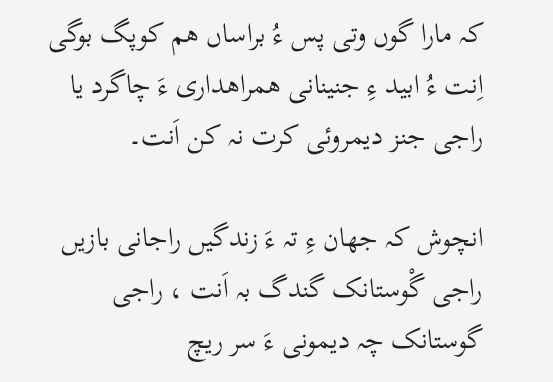کہ مارا گوں وتی پس ءُ براساں ھم کوپگ بوگی اِنت ءُ ابید ءِ جنینانی ھمراھداری ءَ چاگرد یا راجی جنز دیمروئی کرت نہ کن اَنت۔

انچوش کہ جھان ءِ تہ ءَ زندگیں راجانی بازیں راجی گْوستانک گندگ بہ اَنت ، راجی گوستانک چہ دیمونی ءَ سر ریچ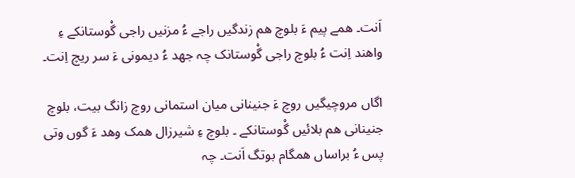اَنت۔ ھمے پیم ءَ بلوچ ھم زندگیں راجے ءُ مزنیں راجی گْوستانکے ءِ واھند اِنت ءُ بلوچ راجی گْوستانک چہ جھد ءُ دیمونی ءَ سر ریچ اِنت۔

اگاں مروچیگیں روچ ءَ جنینانی میان استمانی روچ زانگ بیت، بلوچ جنینانی ھم بلائیں گْوستانکے ۔ بلوچ ءِ شیرزال ھمک وھد ءَ گوں وتی پس ءُ براساں ھمگام بوتگ اَنت۔ چہ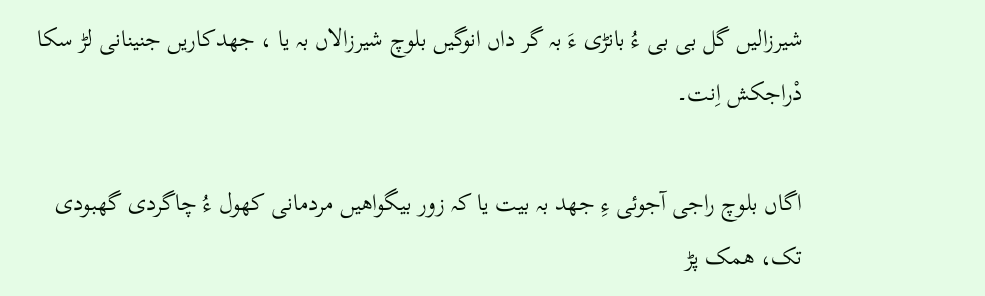شیرزالیں گل بی بی ءُ بانڑی ءَ بہ گر داں انوگیں بلوچ شیرزالاں بہ یا ، جھدکاریں جنینانی لڑ سکا دْراجکش اِنت۔

اگاں بلوچ راجی آجوئی ءِ جھد بہ بیت یا کہ زور بیگواھیں مردمانی کھول ءُ چاگردی گھبودی تک، ھمک پڑ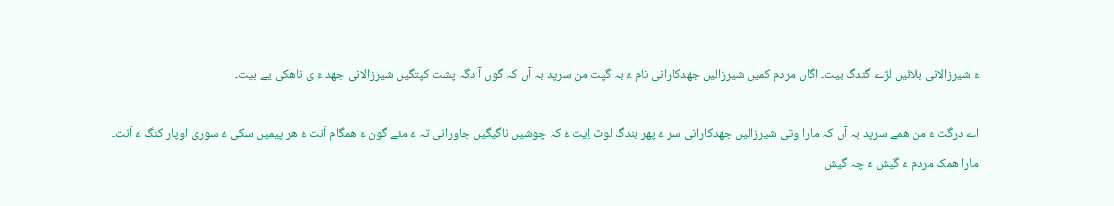ءَ شیرزالانی بلائیں لڑے گندگ بیت۔ اگاں مردم کمیں شیرزالیں جھدکارانی نام ءَ بہ گپت من سرپد بہ آں کہ گوں آ دگہ پشت کپتگیں شیرزالانی جھد ءَ ی ناھکی یے بیت۔

اے درگت ءَ من ھمے سرپد بہ آں کہ مارا وتی شیرزالیں جھدکارانی سر ءَ پھر بندگ لوٹ اِیت ءُ کہ چوشیں ناگیگیں جاورانی تہ ءَ مئے گون ءَ ھمگام اَنت ءُ ھر پیمیں سکی ءُ سوری اوپار کنگ ءَ اَنت۔ مارا ھمک مردم ءَ گیش ءَ چہ گیش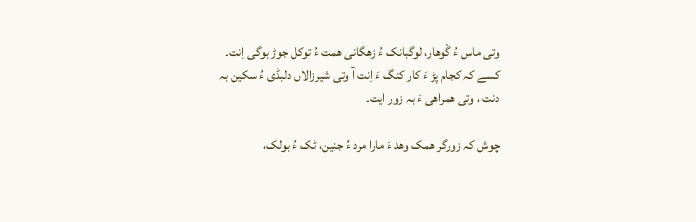وتی ماس ءُ گْوھار، لوگبانک ءُ زھگانی ھمت ءُ توکل جوڑ بوگی اِنت۔ کسے کہ کجام پڑ ءَ کار کنگ ءَ اِنت آ وتی شیرزالاں دلبڈی ءُ سکین بہ دنت ، وتی ھمراھی ءَ بہ زور ایت۔

چوش کہ زورگر ھمک وھد ءَ مارا مرد ءُ جنین، ٹک ءُ بولک،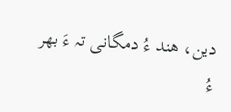دین، ھند ءُ دمگانی تہ ءَ بھر ءُ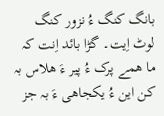بانگ کنگ ءُ نزور کنگ لوٹ اِیت۔ گڑا بائد اِنت کہ ما ھمے پرک ءُ پیر ءَ ھلاس بہ کن این ءُ یکجاھی ءَ بہ جز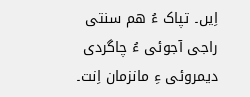اِیں۔ تپاک ءُ ھم سنتی راجی آجوئی ءُ چاگردی دیمروئی ءِ مانزمان اِنت۔